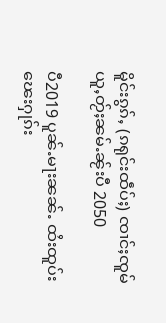မိူင်းၵွၵ်ႇ (ၵရုင်းထဵပ်ႈ) ၸၢင်ႈၸူမ်ယူႇတႂ်ႈၼမ်ႉၼႂ်းပီ 2050

ပီ2019 ပူၼ်ႉမႃးၼၼ်ႉ ထႆးထူပ်းၽေးႁုၵ်း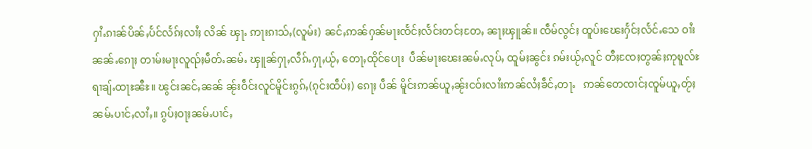ႁၢႆႉၵၢၼ်ပိၼ်ႇပႅင်လႅၵ်ႈလၢႆႈ လိၼ် ၾႃႉ ဢႃးၵၢသ်ႇ(လူမ်း) ၼင်ႇဢၼ်ႁၼ်မႃးၸႅင်ႈလႅင်းတင်ႈတႄႇ ၼႃႈၾူၼ်။ ၸဵမ်လွင်ႈ ထူပ်းၽေးႁႅင်ႈလႅင်ႉသေ ဝၢႆးၼၼ်ႉၵေႃႈ တၢမ်းမႃးလူၺ်ႈမဵတ်ႉၼမ်ႉ ၾူၼ်ႁႃႇလဵၵ်ႉႁႃႇယႂ်ႇ တေႃႇထိုင်ပေႃး  ပဵၼ်မႃးၽေးၼမ်ႉလုပ်ႇ ထူမ်ႈၼွင်း ၵမ်းယႂ်ႇလူင် တီႈၸႄႈတွၼ်ႈဢုၿူလ်ႊရၢၶျ်ႉထႃႊၼီႊ။ ၽွင်းၼင်ႇၼၼ် ၼႂ်းဝဵင်းလူင်မိူင်းၵွၵ်ႇ(ၵုင်းထဵပ်ႈ) ၵေႃႈ ပဵၼ် မိူင်းဢၼ်ယူႇၼႂ်းငဝ်းလၢႆးဢၼ်လႆႈၶဵင်ႇတႃႉ   ဢၼ်တေၸၢင်ႈၸူမ်ယူႇတႂ်ႈၼမ်ႉပၢင်ႇလၢႆႇ။ ၵွပ်ႈဝႃႈၼမ်ႉပၢင်ႇ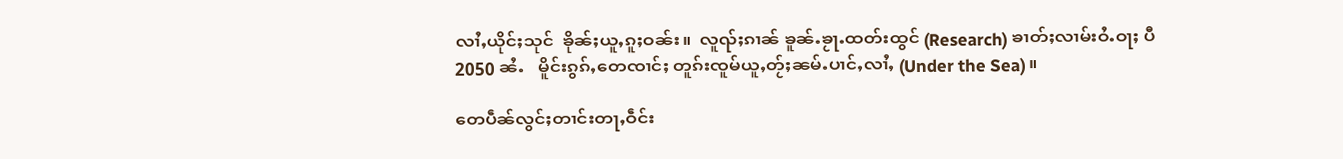လၢႆႇယိုင်ႈသုင်  ၶိုၼ်ႈယူႇၵူႈဝၼ်း။  လူၺ်ႈၵၢၼ် ၶူၼ်ႉၶႂႃႉထတ်းထွင် (Research) ၶၢတ်ႈလၢမ်းဝႆႉဝႃႈ ပီ 2050 ၼႆႉ   မိူင်းၵွၵ်ႇတေၸၢင်ႈ တူၵ်းၸူမ်ယူႇတႂ်ႈၼမ်ႉပၢင်ႇလၢႆႇ (Under the Sea)။

တေပဵၼ်လွင်ႈတၢင်းတႃႇဝဵင်း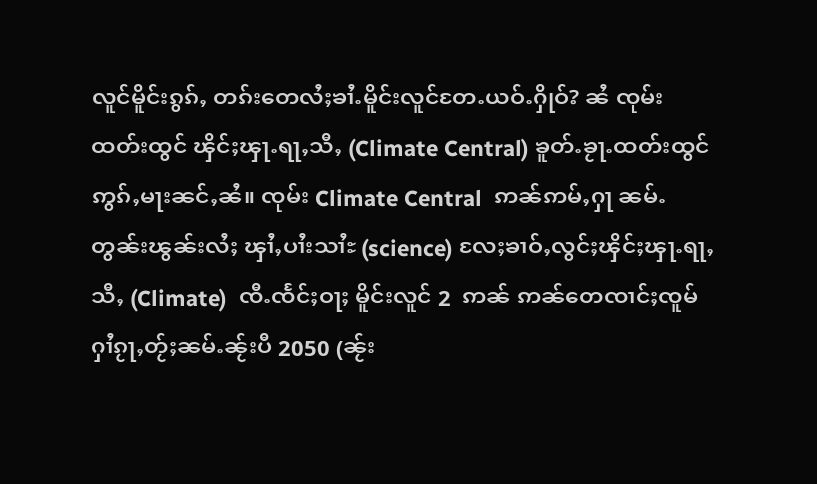လူင်မိူင်းၵွၵ်ႇ တၵ်းတေလႆႈၶၢႆႉမိူင်းလူင်တႄႉယဝ်ႉႁိုဝ်? ၼႆ ၸုမ်းထတ်းထွင် ၾိင်ႈၾႃႉရႃႇသီႇ (Climate Central) ၶူတ်ႉၶႂႃႉထတ်းထွင်ဢွၵ်ႇမႃးၼင်ႇၼႆ။ ၸုမ်း Climate Central  ဢၼ်ဢမ်ႇႁႃ ၼမ်ႉတွၼ်းၽွၼ်းလႆႈ ၾၢႆႇပၢႆးသၢႆႊ (science) လႄႈၶၢဝ်ႇလွင်ႈၾိင်ႈၾႃႉရႃႇသီႇ (Climate)  ၸီႉၸႅင်ႈဝႃႈ မိူင်းလူင် 2  ဢၼ် ဢၼ်တေၸၢင်ႈၸူမ်ႁၢႆၵႂႃႇတႂ်ႈၼမ်ႉၼႂ်းပီ 2050 (ၼႂ်း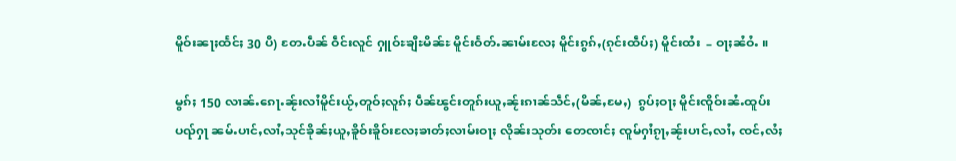မိူဝ်းၼႃႈထႅင်ႈ 30 ပီ) တႄႉပဵၼ် ဝဵင်းလူင် ႁူဝ်ႊၶျီႊမိၼ်ႊ မိူင်းဝႅတ်ႉၼၢမ်းလႄႈ မိူင်းၵွၵ်ႇ(ၵုင်းထဵပ်ႈ) မိူင်းထႆး  – ဝႃႈၼႆဝႆႉ ။

မွၵ်ႈ 150 လၢၼ်ႉၵေႃႉၼႂ်းလၢႆမိူင်းယႂ်ႇတူဝ်ႈလူၵ်ႈ ပဵၼ်ၽွင်းတူၵ်းယူႇၼႂ်းၵၢၼ်သဵင်ႇ(မိၼ်ႇမႄႇ)  ၵွပ်ႈဝႃႈ မိူင်းၸိူဝ်းၼႆႉထူပ်းပၺ်ႁႃ ၼမ်ႉပၢင်ႇလၢႆႇသုင်ၶိုၼ်ႈယူႇၶိူဝ်းၶိူဝ်းလႄႈၶၢတ်ႈလၢမ်းဝႃႈ လိုၼ်းသုတ်း တေၸၢင်ႈ ၸူမ်ႁၢႆၵႂႃႇၼႂ်းပၢင်ႇလၢႆႇ ၸင်ႇလႆႈ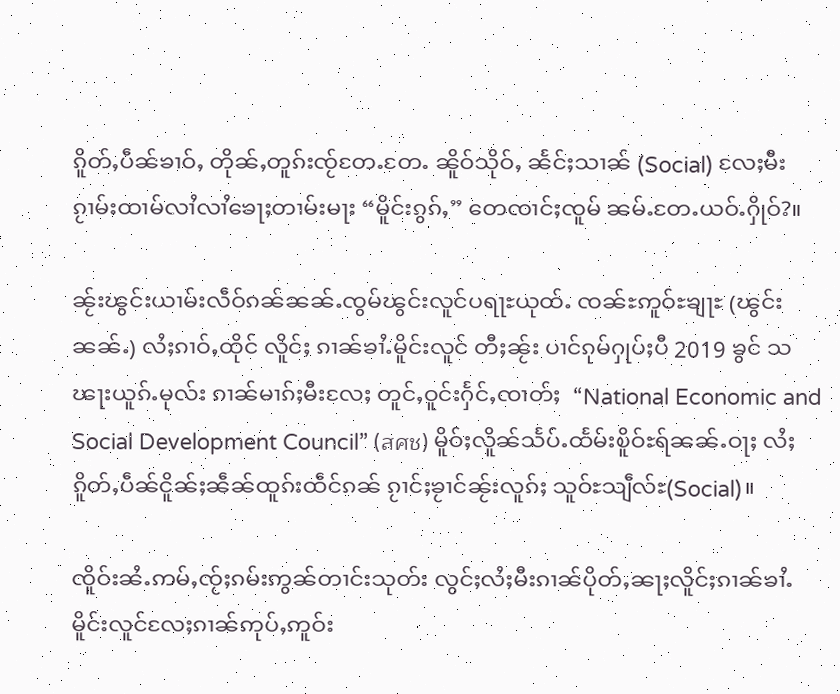ၵိူတ်ႇပဵၼ်ၶၢဝ်ႇ တိုၼ်ႇတူၵ်းၸႂ်တႄႉတႄႉ ၼိူဝ်သိုဝ်ႇ ၼႅင်ႈသၢၼ် (Social) လႄႈမီးၵႂၢမ်းထၢမ်လၢႆလၢႆၶေႃႈတၢမ်းမႃး “မိူင်းၵွၵ်ႇ” တေၸၢင်ႈၸူမ် ၼမ်ႉတႄႉယဝ်ႉႁိုဝ်?။

ၼႂ်းၽွင်းယၢမ်းလဵဝ်ၵၼ်ၼၼ်ႉၸွမ်ၽွင်းလူင်ပရႃႊယုထ်ႉ ၸၼ်ႊဢူဝ်ႊၶျႃႊ (ၽွင်းၼၼ်ႉ) လႆႈၵၢဝ်ႇထိုင် လိူင်ႈ ၵၢၼ်ၶၢႆႉမိူင်းလူင် တီႈၼႂ်း ပၢင်ၵုမ်ႁုပ်ႈပီ 2019 ၶွင် သၽႃးယူၵ်ႉမုလ်း ၵၢၼ်မၢၵ်ႈမီးလႄႈ တူင်ႇဝူင်းႁႅင်ႇၸၢတ်ႈ  “National Economic and Social Development Council” (สศช) မိူဝ်ႈလိူၼ်သႅပ်ႉထႅမ်းၿိူဝ်ႊရ်ၼၼ်ႉဝႃႈ လႆႈၵိူတ်ႇပဵၼ်ငိူၼ်ႈၼဵၼ်ထူၵ်းထဵင်ၵၼ် ၵႂၢင်ႈၶႂၢင်ၼႂ်းလူၵ်ႈ သူဝ်ႊသျဵလ်ႊ(Social)။

ၸိူဝ်းၼႆႉဢမ်ႇၸႂ်ႈၵမ်းဢွၼ်တၢင်းသုတ်း လွင်ႈလႆႈမီးၵၢၼ်ပိုတ်ႇၼႃႈလိူင်ႈၵၢၼ်ၶၢႆႉမိူင်းလူင်လႄႈၵၢၼ်ဢုပ်ႇဢူဝ်း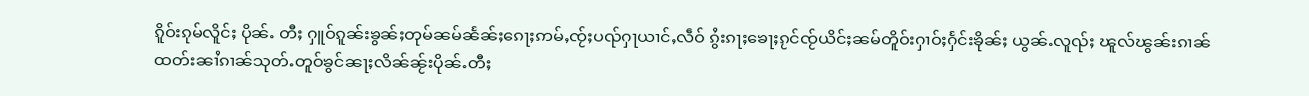ၵိူဝ်းၵုမ်လိူင်ႈ ပိုၼ်ႉ တီႈ ႁူဝ်ၵူၼ်းၶွၼ်ႈတုမ်ၼမ်ၼႅၼ်ႈၵေႃႈဢမ်ႇၸႂ်ႈပၺ်ႁႃယၢင်ႇလဵဝ် ၵွႆးၵႃႈၶေႃႈၵႂင်ၸႂ်ယိင်ႈၼမ်တိူဝ်းႁၢဝ်ႈႁႅင်းၶိုၼ်ႈ ယွၼ်ႉလူၺ်ႈ ၽူလ်ၽွၼ်းၵၢၼ်ထတ်းၼၢႆၵၢၼ်သုတ်ႉတူဝ်ၶွင်ၼႃႈလိၼ်ၼႂ်းပိုၼ်ႉတီႈ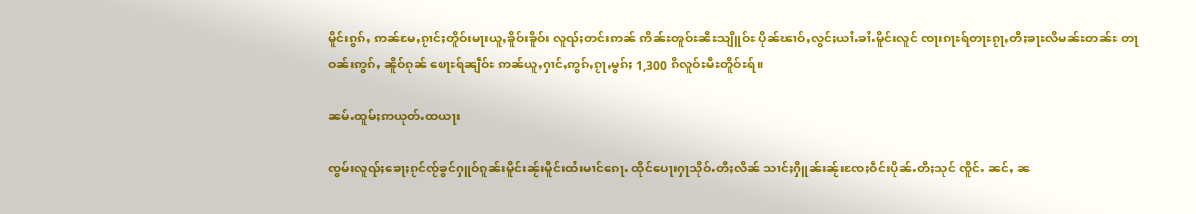မိူင်းၵွၵ်ႇ ဢၼ်မႄႇၵႂၢင်ႈတိူဝ်းမႃးယူႇၶိူဝ်းၶိူဝ်း လူၺ်ႈတင်းဢၼ် ဢိၼ်ႊၻူဝ်ႊၼီႊသျိူဝ်ႊ ပိုၼ်ၽၢဝ်ႇလွင်ႈယၢႆႉၶၢႆႉမိူင်းလူင် ၸႃးၵႃႊရ်တႃႊၵႂႃႇတီႈၶႃႊလိမၼ်ႊတၼ်ႊ တႃဝၼ်းဢွၵ်ႇ ၼိူဝ်ၵုၼ် ၿေႃႊရ်ၼျဵဝ်ႊ ဢၼ်ယူႇႁၢင်ႇဢွၵ်ႇၵႂႃႇမွၵ်ႈ 1,300 ၵိလူဝ်ႊမီႊတိူဝ်ႊရ်။

ၼမ်ႉထူမ်ႈဢယုတ်ႉထယႃး

ၸွမ်းလူၺ်ႈၶေႃႈၵႂင်ၸႂ်ၶွင်ႁူဝ်ၵူၼ်းမိူင်းၼႂ်းမိူင်းထႆးမၢင်ၵေႃႉ ထိုင်ပေႃးႁႃသိုဝ်ႉတီႈလိၼ် သၢင်ႈႁိူၼ်းၼႂ်းၸႄႈဝဵင်းပိုၼ်ႉတီႈသုင် ၸိူင်ႉ ၼင်ႇ ၼ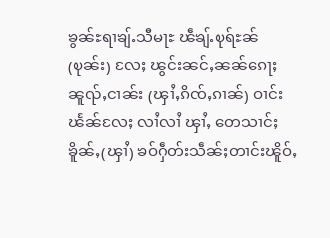ၶွၼ်ႊရၢၶျ်ႉသီမႃႊ ၽဵၶျ်ႉၿုရ်ႊၼ်(ၿုၼ်း) လႄႈ ၽွင်းၼင်ႇၼၼ်ၵေႃႈၼူၺ်ႇငၢၼ်း (ၾၢႆႇၵိၸ်ႇၵၢၼ်) ဝၢင်းၽႅၼ်လႄႈ လၢႆလၢႆ ၾၢႆႇ တေသၢင်ႈၶိူၼ်ႇ(ၾၢႆ) ၶဝ်ႁဵတ်းသဵၼ်ႈတၢင်းၽိူဝ်ႇ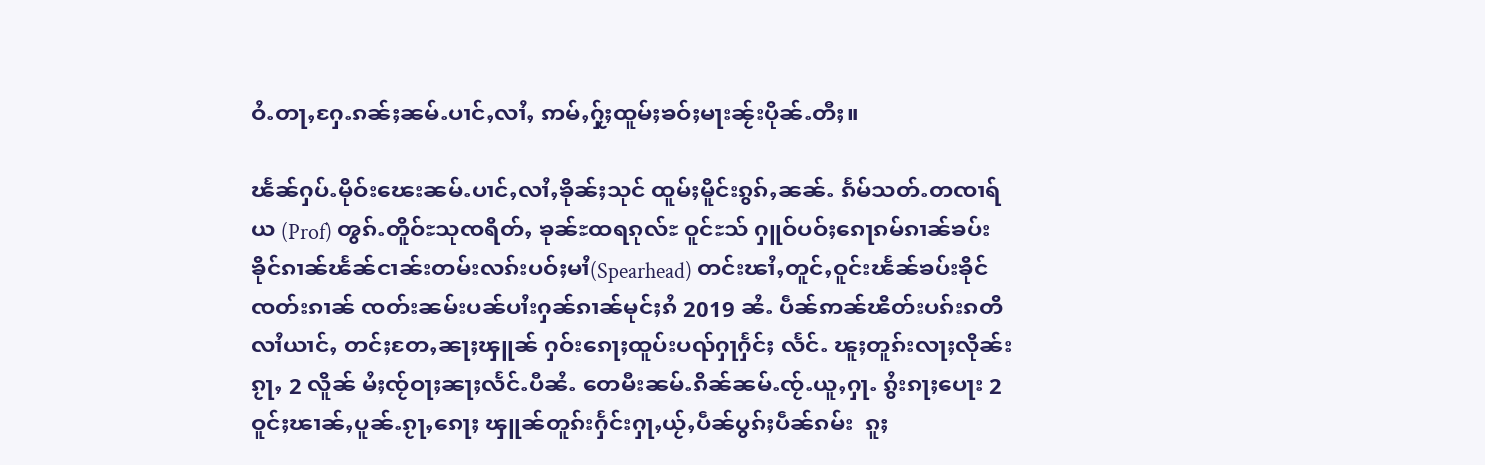ဝႆႉတႃႇႁႄႉၵၼ်ႈၼမ်ႉပၢင်ႇလၢႆႇ ဢမ်ႇႁႂ်ႈထူမ်ႈၶဝ်ႈမႃးၼႂ်းပိုၼ်ႉတီႈ။

ၽႅၼ်ႁပ်ႉမိုဝ်းၽေးၼမ်ႉပၢင်ႇလၢႆႇၶိုၼ်ႈသုင် ထူမ်ႈမိူင်းၵွၵ်ႇၼၼ်ႉ ၵႅမ်သတ်ႉတၸၢရ်ယ (Prof) ၻွၵ်ႉတိူဝ်ႊသုၸရိတ်ႇ ၶုၼ်ႊထရၵုလ်ႊ ဝူင်ႊသ် ႁူဝ်ပဝ်ႈၵေႃၵမ်ၵၢၼ်ၶပ်းၶိုင်ၵၢၼ်ၽႅၼ်ငၢၼ်းတမ်းလၵ်းပဝ်ႈမၢႆ(Spearhead) တင်းၽၢႆႇတူင်ႇဝူင်းၽႅၼ်ၶပ်းၶိုင်ၸတ်းၵၢၼ် ၸတ်းၼမ်းပၼ်ပၢႆးႁၼ်ၵၢၼ်မုင်ႈၵႆ 2019 ၼႆႉ ပဵၼ်ဢၼ်ၽိတ်းပၵ်းၵတိလၢႆယၢင်ႇ တင်ႈတႄႇၼႃႈၾူၼ် ႁဝ်းၵေႃႈထူပ်းပၺ်ႁႃႁႅင်ႈ လႅင်ႉ ၽူႈတူၵ်းလႃႈလိုၼ်းၵႂႃႇ 2 လိူၼ် မႆႈၸႂ်ဝႃႈၼႃႈလႅင်ႉပီၼႆႉ တေမီးၼမ်ႉၵိၼ်ၼမ်ႉၸႂ်ႉယူႇႁႃႉ ၵွႆးၵႃႈပေႃး 2 ဝူင်ႈၽၢၼ်ႇပူၼ်ႉၵႂႃႇၵေႃႈ ၾူၼ်တူၵ်းႁႅင်းႁႃႇယႂ်ႇပဵၼ်ပွၵ်ႈပဵၼ်ၵမ်း  ၵူႈ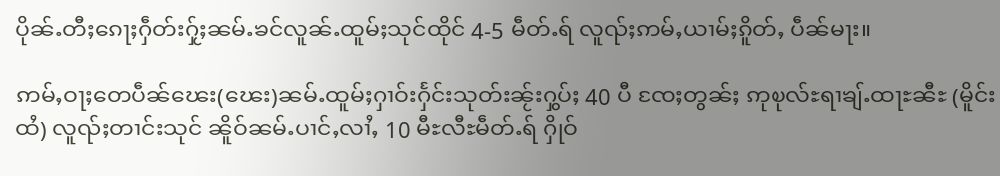ပိုၼ်ႉတီႈၵေႃႈႁဵတ်းႁႂ်ႈၼမ်ႉၶင်လူၼ်ႉထူမ်ႈသုင်ထိုင် 4-5 မဵတ်ႉရ် လူၺ်ႈဢမ်ႇယၢမ်ႈၵိူတ်ႇ ပဵၼ်မႃး။

ဢမ်ႇဝႃႈတေပဵၼ်ၽေး(ၽေး)ၼမ်ႉထူမ်ႈႁၢဝ်းႁႅင်းသုတ်းၼႂ်းႁွပ်ႈ 40 ပီ ၸႄႈတွၼ်ႈ ဢုၿုလ်ႊရၢၶျ်ႉထႃႊၼီႊ (မိူင်းထႆ) လူၺ်ႈတၢင်းသုင် ၼိူဝ်ၼမ်ႉပၢင်ႇလၢႆႇ 10 မီႊလီႊမဵတ်ႉရ် ႁိုဝ်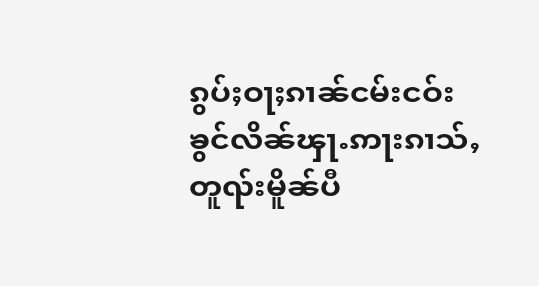ၵွပ်ႈဝႃႈၵၢၼ်ငမ်းငဝ်းၶွင်လိၼ်ၾႃႉဢႃးၵၢသ်ႇ တူၺ်းမိူၼ်ပီ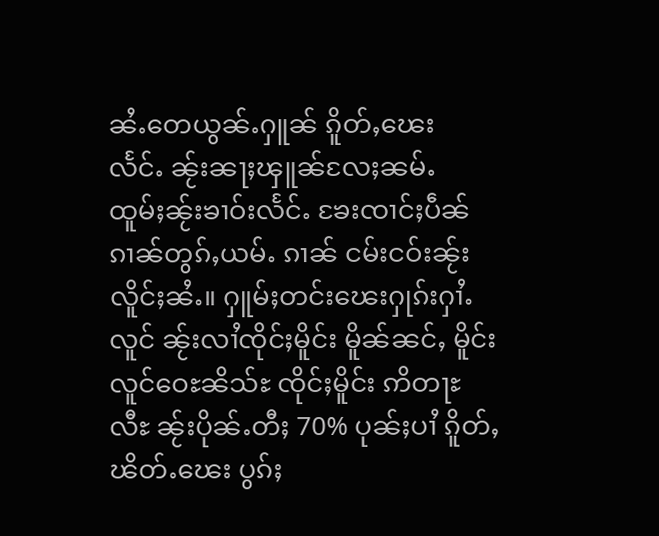ၼႆႉတေယွၼ်ႉႁူၼ် ၵိူတ်ႇၽေးလႅင်ႉ ၼႂ်းၼႃႈၾူၼ်လႄႈၼမ်ႉထူမ်ႈၼႂ်းၶၢဝ်းလႅင်ႉ ၶႄးၸၢင်ႈပဵၼ်ၵၢၼ်တွၵ်ႇယမ်ႉ ၵၢၼ် ငမ်းငဝ်းၼႂ်းလိူင်ႈၼႆႉ။ ႁူမ်ႈတင်းၽေးႁုၵ်းႁၢႆႉလူင် ၼႂ်းလၢႆၸိုင်ႈမိူင်း မိူၼ်ၼင်ႇ မိူင်းလူင်ဝေႊၼိသ်ႊ ၸိုင်ႈမိူင်း ဢိတႃႊလီႊ ၼႂ်းပိုၼ်ႉတီႈ 70% ပုၼ်ႈပၢႆ ၵိူတ်ႇၽိတ်ႉၽေး ပွၵ်ႈ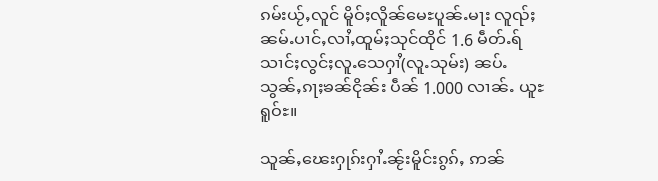ၵမ်းယႂ်ႇလူင် မိူဝ်ႈလိူၼ်မေႊပူၼ်ႉမႃး လူၺ်ႈၼမ်ႉပၢင်ႇလၢႆႇထူမ်ႈသုင်ထိုင် 1.6 မဵတ်ႉရ် သၢင်ႈလွင်ႈလူႉသေႁၢႆ(လူႉသုမ်း) ၼပ်ႉသွၼ်ႇၵႃႈၶၼ်ငိုၼ်း ပဵၼ် 1.000 လၢၼ်ႉ ယူႊရူဝ်ႊ။

သူၼ်ႇၽေးႁုၵ်းႁၢႆႉၼႂ်းမိူင်းၵွၵ်ႇ ဢၼ်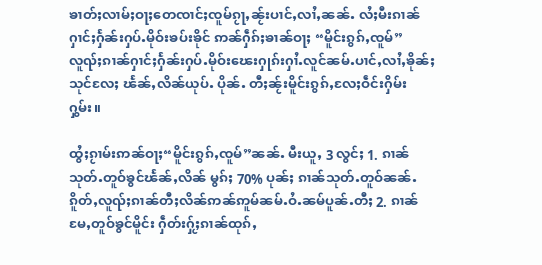ၶၢတ်ႈလၢမ်ႈဝႃႈတေၸၢင်ႈၸူမ်ၵႂႃႇၼႂ်းပၢင်ႇလၢႆႇၼၼ်ႉ လႆႈမီးၵၢၼ်ႁၢင်ႈႁႅၼ်းႁပ်ႉမိုဝ်းၶပ်းၶိုင် ဢၼ်ႁဵၵ်ႈၶၢၼ်ဝႃႈ “မိူင်းၵွၵ်ႇၸူမ်” လူၺ်ႈၵၢၼ်ႁၢင်ႈႁႅၼ်းႁပ်ႉမိုဝ်းၽေးႁုၵ်းႁၢႆႉလူင်ၼမ်ႉပၢင်ႇလၢႆႇၶိုၼ်ႈသုင်လႄႈ ၽႅၼ်ႇလိၼ်ယုပ်ႉ ပိုၼ်ႉ တီႈၼႂ်းမိူင်းၵွၵ်ႇလႄႈဝဵင်းႁိမ်းႁွမ်း။

ထွႆႈၵႂၢမ်းဢၼ်ဝႃႈ“မိူင်းၵွၵ်ႇၸူမ်”ၼၼ်ႉ မီးယူႇ 3 လွင်ႈ 1. ၵၢၼ်သုတ်ႉတူဝ်ၶွင်ၽႅၼ်ႇလိၼ် မွၵ်ႈ 70% ပုၼ်ႈ ၵၢၼ်သုတ်ႉတူဝ်ၼၼ်ႉ ၵိူတ်ႇလူၺ်ႈၵၢၼ်တီႈလိၼ်ဢၼ်ဢူမ်ၼမ်ႉဝႆႉၼမ်ပူၼ်ႉတီႈ 2. ၵၢၼ်မႄႇတူဝ်ၶွင်မိူင်း ႁဵတ်းႁႂ်ႈၵၢၼ်ထုၵ်ႇ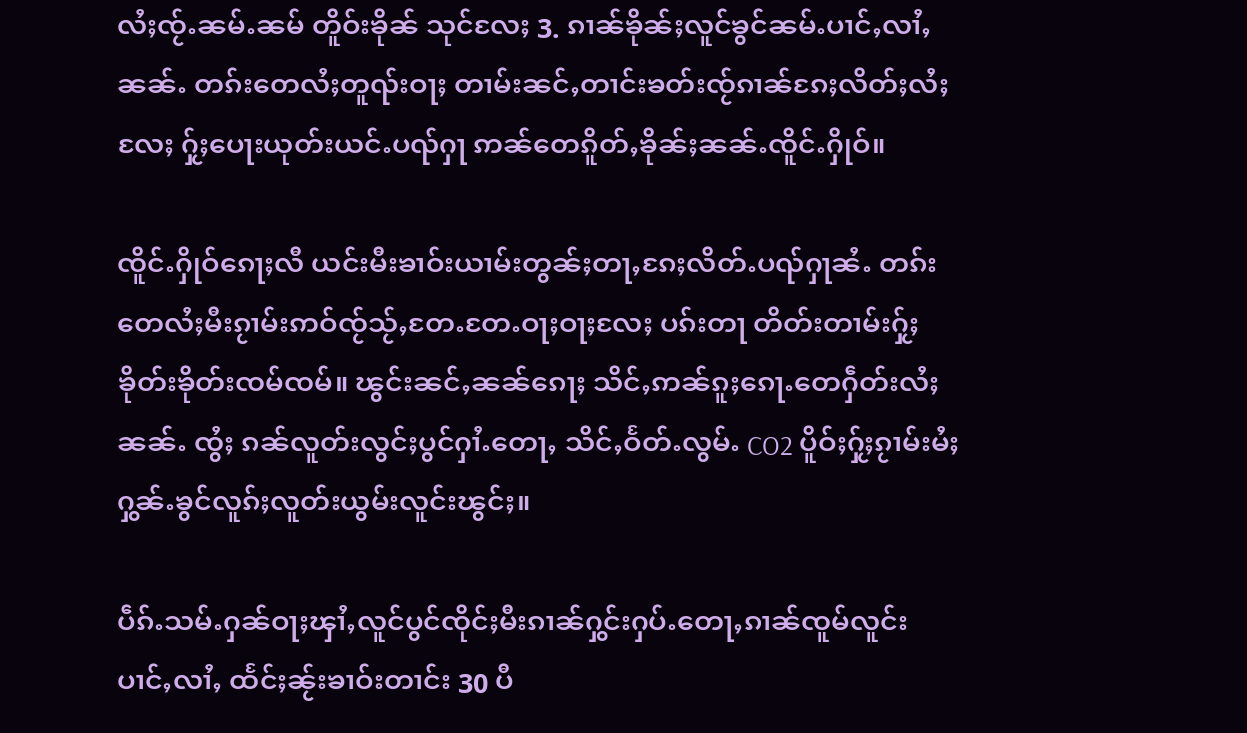လႆႈၸႂ်ႉၼမ်ႉၼမ် တိူဝ်းၶိုၼ် သုင်လႄႈ 3. ၵၢၼ်ၶိုၼ်ႈလူင်ၶွင်ၼမ်ႉပၢင်ႇလၢႆႇၼၼ်ႉ တၵ်းတေလႆႈတူၺ်းဝႃႈ တၢမ်းၼင်ႇတၢင်းၶတ်းၸႂ်ၵၢၼ်ၵႄႈလိတ်ႈလႆႈလႄႈ ႁႂ်ႈပေႃးယုတ်းယင်ႉပၺ်ႁႃ ဢၼ်တေၵိူတ်ႇၶိုၼ်ႈၼၼ်ႉၸိူင်ႉႁိုဝ်။

ၸိူင်ႉႁိုဝ်ၵေႃႈလီ ယင်းမီးၶၢဝ်းယၢမ်းတွၼ်ႈတႃႇၵႄႈလိတ်ႉပၺ်ႁႃၼႆႉ တၵ်းတေလႆႈမီးၵႂၢမ်းဢဝ်ၸႂ်သႂ်ႇတႄႉတႄႉဝႃႈဝႃႈလႄႈ ပၵ်းတႃ တိတ်းတၢမ်းႁႂ်ႈၶိုတ်းၶိုတ်းၸမ်ၸမ်။ ၽွင်းၼင်ႇၼၼ်ၵေႃႈ သိင်ႇဢၼ်ၵူႈၵေႃႉတေႁဵတ်းလႆႈၼၼ်ႉ ၸွႆႈ ၵၼ်လူတ်းလွင်ႈပွင်ႁၢႆႉတေႃႇ သိင်ႇဝႅတ်ႉလွမ်ႉ CO2 ပိူဝ်ႈႁႂ်ႈၵႂၢမ်းမႆႈႁွၼ်ႉၶွင်လူၵ်ႈလူတ်းယွမ်းလူင်းၽွင်ႈ။

ပဵၵ်ႉသမ်ႉႁၼ်ဝႃႈၾၢႆႇလူင်ပွင်ၸိုင်ႈမီးၵၢၼ်ႁွင်းႁပ်ႉတေႃႇၵၢၼ်ၸူမ်လူင်းပၢင်ႇလၢႆႇ ထႅင်ႈၼႂ်းၶၢဝ်းတၢင်း 30 ပီ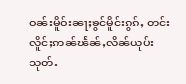ဝၼ်းမိူဝ်းၼႃႈၶွင်မိူင်းၵွၵ်ႇ တင်းလိူင်ႈဢၼ်ၽႅၼ်ႇလိၼ်ယုပ်း သုတ်ႉ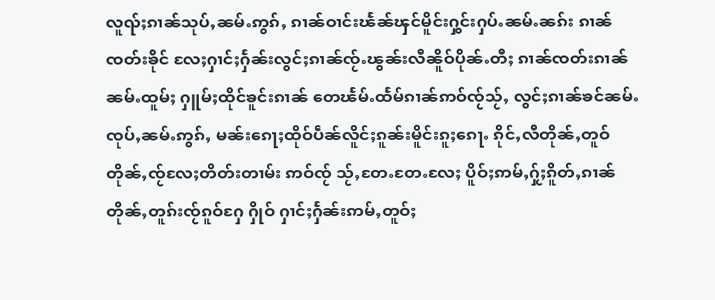လူၺ်ႈၵၢၼ်သုပ်ႇၼမ်ႉဢွၵ်ႇ ၵၢၼ်ဝၢင်းၽႅၼ်ၾင်မိူင်းႁွင်းႁပ်ႉၼမ်ႉၼၵ်း ၵၢၼ်ၸတ်းၶိုင် လႄႈႁၢင်ႈႁႅၼ်းလွင်ႈၵၢၼ်ၸႂ်ႉၽွၼ်းလီၼိူဝ်ပိုၼ်ႉတီႈ ၵၢၼ်ၸတ်းၵၢၼ်ၼမ်ႉထူမ်ႈ ႁူမ်ႈထိုင်ၶူင်းၵၢၼ် တေၽႅမ်ႉထႅမ်ၵၢၼ်ဢဝ်ၸႂ်သႂ်ႇ လွင်ႈၵၢၼ်ၶင်ၼမ်ႉၸုပ်ႇၼမ်ႉဢွၵ်ႇ မၼ်းၵေႃႈထိုဝ်ပဵၼ်လိူင်ႈၵူၼ်းမိူင်းၵူႈၵေႃႉ ၵိုင်ႇလီတိုၼ်ႇတူဝ်တိုၼ်ႇၸႂ်လႄႈတိတ်းတၢမ်း ဢဝ်ၸႂ် သႂ်ႇတႄႉတႄႉလႄႈ ပိူဝ်ႈဢမ်ႇႁႂ်ႈၵိူတ်ႇၵၢၼ်တိုၼ်ႇတူၵ်းၸႂ်ၵူဝ်ႁႄ ႁိုဝ် ႁၢင်ႈႁႅၼ်းဢမ်ႇတူဝ်ႈ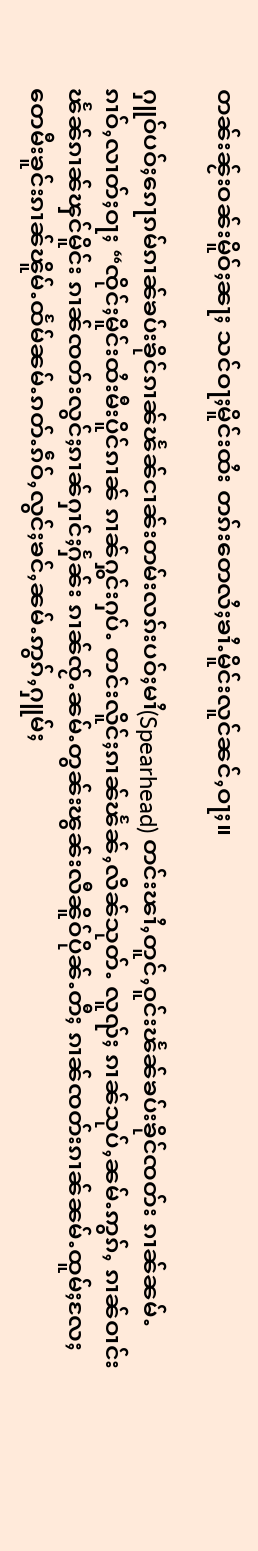တၼ်းၼႂ်းဝၼ်းမိူဝ်ႈၼႃႈ သင်ဝႃႈမိူင်းထႆး တၵ်းတေလႆႈၶၢႆႉမိူင်းလူင်ၼင်ႇဝႃႈ။

ႁူဝ်ပဝ်ႈၵေႃၵမ်ၵၢၼ်ၶပ်းၶိုင်ၵၢၼ်ၽႅၼ်ငၢၼ်းတမ်းလၵ်းပဝ်ႈမၢႆ(Spearhead) တင်းၽၢႆႇတူင်ႇဝူင်းၽႅၼ်ၶပ်းၶိုင်ၸတ်း ၵၢၼ်ၼမ်ႉ ၵၢဝ်ႇလၢတ်ႈဝႃႈ “ၸိုင်ႈမိူင်းထႆးမီးပိူင်ၵၢၼ် ၵၢၼ်ႁွင်းႁပ်ႉ တင်းလိူင်ႈၵၢၼ်ၽႅၼ်ႇလိၼ်သုတ်ႉ လူၺ်ႈ ၵၢၼ်သုပ်ႇၼမ်ႉဢွၵ်ႇ ၵၢၼ်ဝၢင်း ၽႅၼ်ၵၢၼ်ၾင်မိူင်း ၵၢၼ်ၸတ်းလွင်ႈၵၢၼ်ႁၢင်ႈႁႅၼ်း ၵၢၼ်ၸႂ်ႉၼမ်ႉတွၼ်းၽွၼ်းလီၼိူဝ်ပိုၼ်ႉတီႈ ၵၢၼ်ၸတ်းၵၢၼ်ၼမ်ႉထူမ်ႈလႄႈ တေမီးၶူင်းၵၢၼ်ၽိူမ်ႉထႅမ်ၼမ်ႉၵတ်ႉၵဵဝ်ႇလွင်ႈၶင်ႇၼမ်ႉဢွၵ်ႇႁူမ်ႈ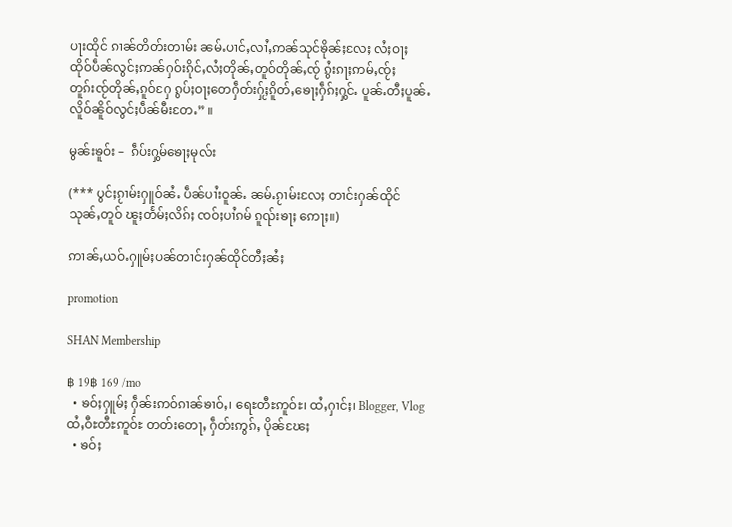ပႃးထိုင် ၵၢၼ်တိတ်းတၢမ်း ၼမ်ႉပၢင်ႇလၢႆႇဢၼ်သုင်ၶိုၼ်ႈလႄႈ လႆႈဝႃႈ ထိုဝ်ပဵၼ်လွင်ႈဢၼ်ႁဝ်းၵိုင်ႇလႆႈတိုၼ်ႇတူဝ်တိုၼ်ႇၸႂ် ၵွႆးၵႃႈဢမ်ႇၸႂ်ႈတူၵ်းၸႂ်တိုၼ်ႇၵူဝ်ႁႄ ၵွပ်ႈဝႃႈတေႁဵတ်းႁႂ်ႈၵိူတ်ႇၶေႃႈႁဵၵ်ႈႁွင်ႉ ပူၼ်ႉတီႈပူၼ်ႉလိူဝ်ၼိူဝ်လွင်ႈပဵၼ်မီးတႄႉ” ။

မွၼ်းၶူဝ်း –  ၵဵပ်းႁွမ်ၶေႃႈမုလ်း

(*** ပွင်ႈၵႂၢမ်းႁူဝ်ၼႆႉ ပဵၼ်ပၢႆးဝူၼ်ႉ ၼမ်ႉၵႂၢမ်းလႄႈ တၢင်းႁၼ်ထိုင်သုၼ်ႇတူဝ် ၽူႈတႅမ်ႈလိၵ်ႈ ၸဝ်ႈပၢႆၵမ် ၵူၺ်းၶႃႈ ဢေႃႈ။)

ဢၢၼ်ႇယဝ်ႉႁူမ်ႈပၼ်တၢင်းႁၼ်ထိုင်တီႈၼႆႈ

promotion

SHAN Membership

฿ 19฿ 169 /mo
  • ၶဝ်ႈႁူမ်ႈ ႁဵၼ်းဢဝ်ၵၢၼ်ၶၢဝ်ႇ၊ ရေႊတီႊဢူဝ်ႊ၊ ထႆႇႁၢင်ႈ၊ Blogger, Vlog ထႆႇဝီႊတီႊဢူဝ်ႊ တတ်းတေႃႇ ႁဵတ်းဢွၵ်ႇ ပိုၼ်ၽႄႈ
  • ၶဝ်ႈ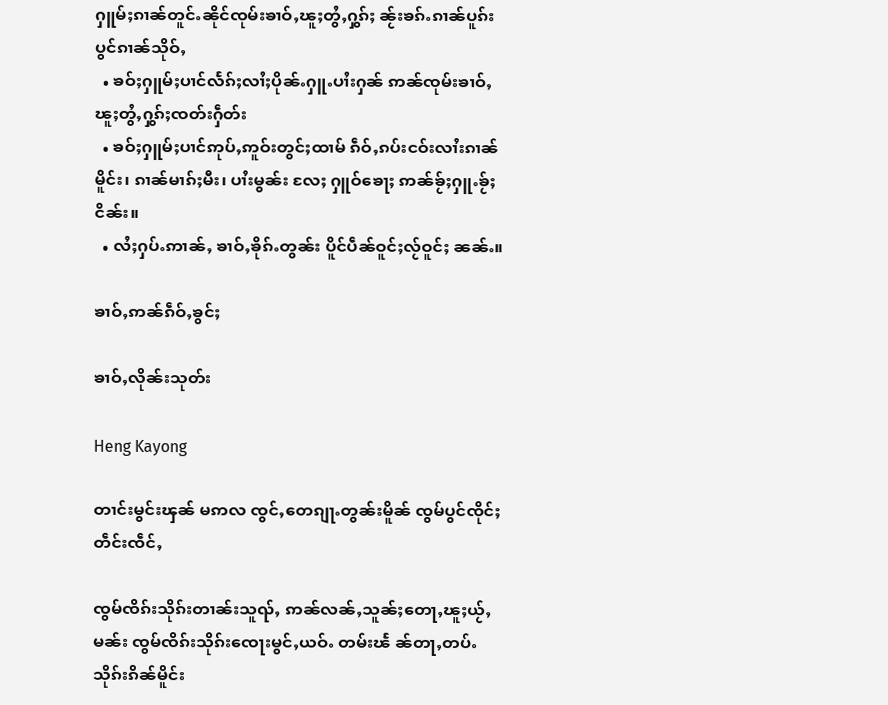ႁူမ်ႈၵၢၼ်တူင်ႉၼိုင်ၸုမ်းၶၢဝ်ႇၽူႈတွႆႇႁွၵ်ႈ ၼႂ်းၶၵ်ႉၵၢၼ်ပူၵ်းပွင်ၵၢၼ်သိုဝ်ႇ
  • ၶဝ်ႈႁူမ်ႈပၢင်လႅၵ်ႈလၢႆႈပိုၼ်ႉႁူႉပၢႆးႁၼ် ဢၼ်ၸုမ်းၶၢဝ်ႇၽူႈတွႆႇႁွၵ်ႈၸတ်းႁဵတ်း
  • ၶဝ်ႈႁူမ်ႈပၢင်ဢုပ်ႇဢူဝ်းတွင်ႈထၢမ် ၵဵဝ်ႇၵပ်းငဝ်းလၢႆးၵၢၼ်မိူင်း၊ ၵၢၼ်မၢၵ်ႈမီး၊ ပၢႆးမွၼ်း လႄႈ ႁူဝ်ၶေႃႈ ဢၼ်ၶႂ်ႈႁူႉၶႂ်ႈငိၼ်း။
  • လႆႈႁပ်ႉဢၢၼ်ႇ ၶၢဝ်ႇၶိုၵ်ႉတွၼ်း ပိူင်ပဵၼ်ဝူင်ႈလႂ်ဝူင်ႈ ၼၼ်ႉ။

ၶၢဝ်ႇဢၼ်ၵဵဝ်ႇၶွင်ႈ

ၶၢဝ်ႇလိုၼ်းသုတ်း

Heng Kayong

တၢင်းမွင်းၾၼ် မဢလ ၸွင်ႇတေၵျႃႉတွၼ်းမိူၼ် ၸွမ်ပွင်ၸိုင်ႈတဵင်းၸဵင်ႇ

ၸွမ်ၸိၵ်းသိုၵ်းတၢၼ်းသူၺ်ႇ ဢၼ်လၼ်ႇသူၼ်ႈတေႃႇၽူႈယႂ်ႇမၼ်း ၸွမ်ၸိၵ်းသိုၵ်းၸေႃးမွင်ႇယဝ်ႉ တမ်းၽႅ ၼ်တႃႇတပ်ႉသိုၵ်းၵိၼ်မိူင်း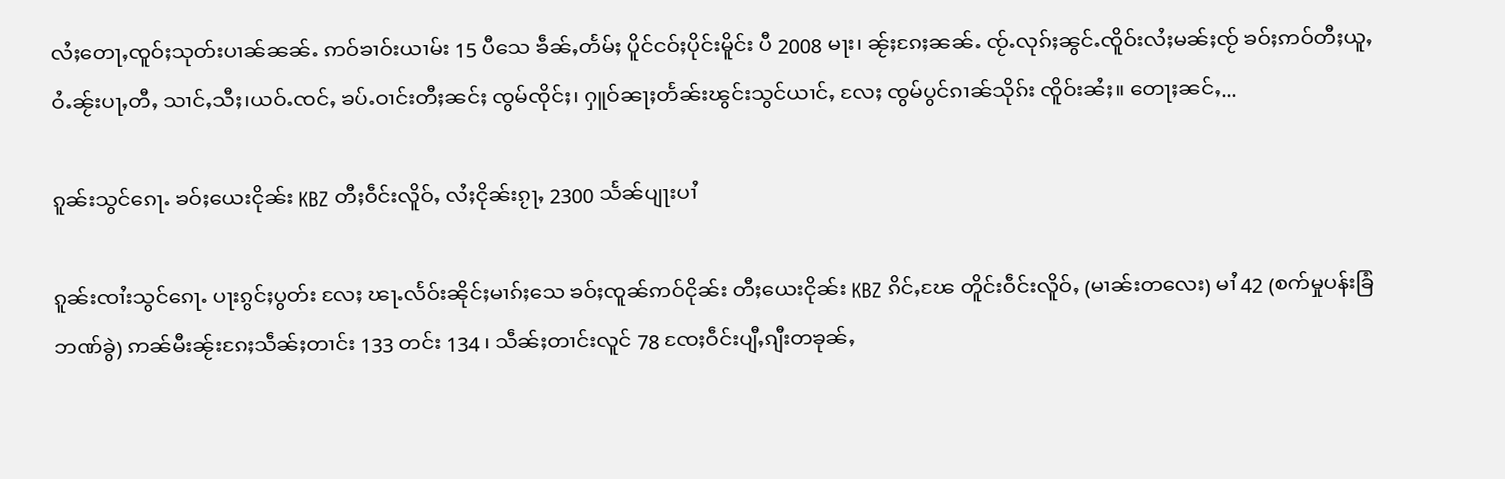လႆႈတေႃႇၸူဝ်ႈသုတ်းပၢၼ်ၼၼ်ႉ ဢဝ်ၶၢဝ်းယၢမ်း 15 ပီသေ ၶဵၼ်ႇတႅမ်ႈ ပိူင်ငဝ်ႈပိုင်းမိူင်း ပီ 2008 မႃး၊ ၼႂ်ႈၵႄႈၼၼ်ႉ ၸႂ်ႉလုၵ်ႈၼွင်ႉၸိူဝ်းလႆႈမၼ်ႈၸႂ် ၶဝ်ႈဢဝ်တီႈယူႇဝႆႉၼႂ်းပႃႇတီႇ သၢင်ႇသီႈ၊ယဝ်ႉၸင်ႇ ၶပ်ႉဝၢင်းတီႈၼင်ႈ ၸွမ်ၸိုင်ႈ၊ ႁူဝ်ၼႃႈတႅၼ်းၽွင်းသွင်ယၢင်ႇ လႄႈ ၸွမ်ပွင်ၵၢၼ်သိုၵ်း ၸိူဝ်းၼႆႈ။ တေႃႈၼင်ႇ...

ၵူၼ်းသွင်ၵေႃႉ ၶဝ်ႈယေးငိုၼ်း KBZ တီႈဝဵင်းလိူဝ်ႇ လႆႈငိုၼ်းၵႂႃႇ 2300 သႅၼ်ပျႃးပၢႆ

ၵူၼ်းၸၢႆးသွင်ၵေႃႉ ပႃးၵွင်ႈပွတ်း လႄႈ ၽႃႉလႅဝ်းၼိုင်ႈမၢၵ်ႈသေ ၶဝ်ႈၸူၼ်ဢဝ်ငိုၼ်း တီႈယေးငိုၼ်း KBZ ၵိင်ႇၽႄ တိူင်းဝဵင်းလိူဝ်ႇ (မၢၼ်းတလေး) မၢႆ 42 (စက်မှုပန်းခြံဘဏ်ခွဲ) ဢၼ်မီးၼႂ်းၵႄႈသဵၼ်ႈတၢင်း 133 တင်း 134 ၊ သဵၼ်ႈတၢင်းလူင် 78 ၸႄႈဝဵင်းပျီႇၵျီးတၶုၼ်ႇ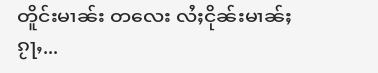တိူင်းမၢၼ်း တလေး လႆႈငိုၼ်းမၢၼ်ႈၵႂႃႇ...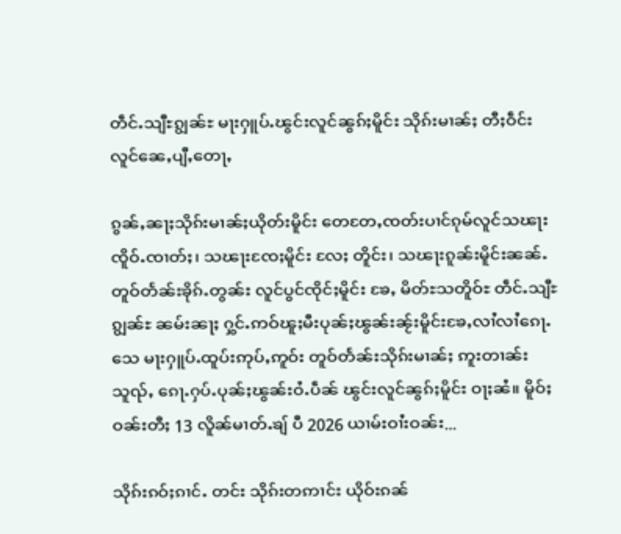တဵင်ႉသျီႊၵျွၼ်ႊ မႃးႁူပ်ႉၽွင်းလူင်ၼွၵ်ႈမိူင်း သိုၵ်းမၢၼ်ႈ တီႈဝဵင်းလူင်ၼေႇပျီႇတေႃႇ

ၵွၼ်ႇၼႃႈသိုၵ်းမၢၼ်ႈယိုတ်းမိူင်း တေတႄႇၸတ်းပၢင်ၵုမ်လူင်သၽႃးၸိူဝ်ႉၸၢတ်ႈ၊ သၽႃးၸႄႈမိူင်း လႄႈ တိူင်း၊ သၽႃးၵူၼ်းမိူင်းၼၼ်ႉ တူဝ်တႅၼ်းၶိုၵ်ႉတွၼ်း လူင်ပွင်ၸိုင်ႈမိူင်း ၶႄႇ မိတ်ႊသတိူဝ်ႊ တဵင်ႉသျီႊၵျွၼ်ႊ ၼမ်းၼႃႈ ႁွင်ႉဢဝ်ၽူႈမီးပုၼ်ႈၽွၼ်းၼႂ်းမိူင်းၶႄႇလၢႆလၢႆၵေႃႉသေ မႃးႁူပ်ႉထူပ်းဢုပ်ႇဢူဝ်း တူဝ်တႅၼ်းသိုၵ်းမၢၼ်ႈ ဢူးတၢၼ်းသူၺ်ႇ ၵေႃႉႁပ်ႉပုၼ်ႈၽွၼ်းဝႆႉပဵၼ် ၽွင်းလူင်ၼွၵ်ႈမိူင်း ဝႃႈၼႆ။ မိူဝ်ႈဝၼ်းတီႈ 13 လိူၼ်မၢတ်ႉၶျ် ပီ 2026 ယၢမ်းဝၢႆးဝၼ်း...

သိုၵ်းၵဝ်ႈၵၢင်ႉ တင်း သိုၵ်းတဢၢင်း ယိုဝ်းၵၼ်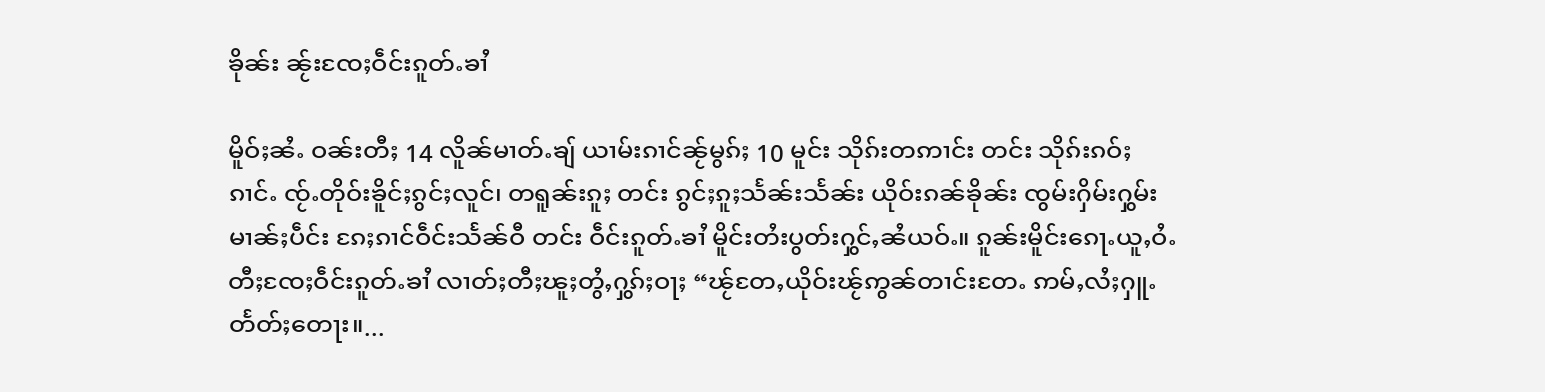ၶိုၼ်း ၼႂ်းၸႄႈဝဵင်းၵူတ်ႉၶၢႆ

မိူဝ်ႈၼႆႉ ဝၼ်းတီႈ 14 လိူၼ်မၢတ်ႉၶျ် ယၢမ်းၵၢင်ၼႂ်မွၵ်ႈ 10 မူင်း သိုၵ်းတဢၢင်း တင်း သိုၵ်းၵဝ်ႈၵၢင်ႉ ၸႂ်ႉတိုဝ်းၶိူင်ႈၵွင်ႈလူင်၊ တရူၼ်းၵူႈ တင်း ၵွင်ႈၵူႈသႅၼ်းသႅၼ်း ယိုဝ်းၵၼ်ၶိုၼ်း ၸွမ်းႁိမ်းႁွမ်း မၢၼ်ႈပဵင်း ၵႄႈၵၢင်ဝဵင်းသႅၼ်ဝီ တင်း ဝဵင်းၵူတ်ႉၶၢႆ မိူင်းတႆးပွတ်းႁွင်ႇၼႆယဝ်ႉ။ ၵူၼ်းမိူင်းၵေႃႉယူႇဝႆႉတီႈၸႄႈဝဵင်းၵူတ်ႉၶၢႆ လၢတ်ႈတီႈၽူႈတွႆႇႁွၵ်ႈဝႃႈ “ၽႂ်တႄႇယိုဝ်းၽႂ်ဢွၼ်တၢင်းတႄႉ ဢမ်ႇလႆႈႁူႉတႅတ်ႈတေႃး။...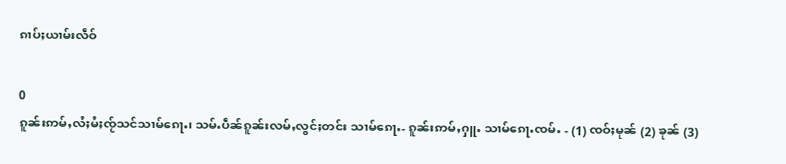ၵၢပ်ႈယၢမ်းလဵဝ်

0
ၵူၼ်းဢမ်ႇလႆႈမႆႈၸႂ်သင်သၢမ်ၵေႃႉ၊ သမ်ႉပဵၼ်ၵူၼ်းလမ်ႇလွင်ႈတင်း သၢမ်ၵေႃႉ- ၵူၼ်းဢမ်ႇႁူႉ သၢမ်ၵေႃႉၸမ်ႉ - (1) ၸဝ်ႈမုၼ် (2) ၶုၼ် (3)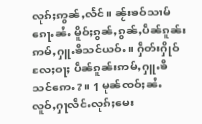လုၵ်ႈဢွၼ်ႇလႅင်။ ၼႂ်းၶဝ်သၢမ်ၵေႃႉၼႆႉ မိူဝ်ႈၵွၼ်ႇၵွၼ်ႇပဵၼ်ၵူၼ်းဢမ်ႇႁူႉၶီသင်ယဝ်ႉ။ ႁဵတ်းႁိုဝ်လႄႈဝႃႈ ပဵၼ်ၵူၼ်းဢမ်ႇႁူႉၶီသင်ဢေႉ?။ 1 မုၼ်ၸဝ်ႈၼႆႉ လူဝ်ႇႁႃလဵင်ႉလုၵ်ႈမေး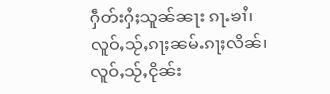ႁဵတ်းႁႆႈသူၼ်ၼႃး ၵႃႉၶၢႆ၊ လူဝ်ႇသႂ်ႇၵႃႈၼမ်ႉၵႃႈလိၼ်၊ လူဝ်ႇသႂ်ႇငိုၼ်း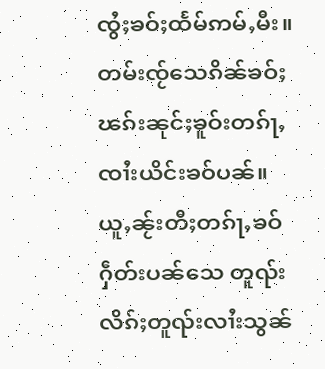ၸွႆႈၶဝ်ႈထႅမ်ဢမ်ႇမီး။ တမ်းၸႂ်သေၵိၼ်ၶဝ်ႈၽၵ်းၼုင်ႈၶူဝ်းတၵ်ႃႇၸၢႆးယိင်းၶဝ်ပၼ်။ ယူႇၼႂ်းတီႈတၵ်ႃႇၶဝ်ႁဵတ်းပၼ်သေ တူၺ်းလိၵ်ႈတူၺ်းလၢႆးသွၼ်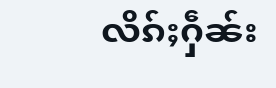လိၵ်ႈႁဵၼ်း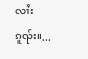လၢႆးၵူၺ်း။...